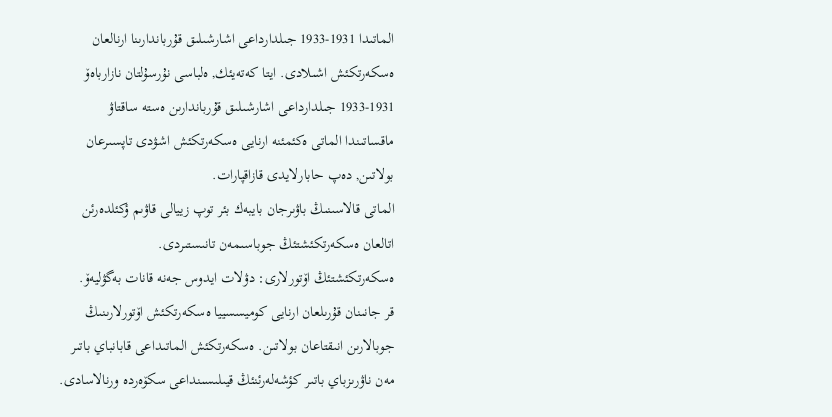الماتىدا 1931-1933 جىلدارداعى اشارشىلىق قۇرباندارىنا ارنالعان ەسكەرتكئش اشىلادى. ايتا كەتەيئك, ەلباسى نۇرسۇلتان نازارباەۆ 1931-1933 جىلدارداعى اشارشىلىق قۇرباندارىن ەستە ساقتاۋ ماقساتىندا الماتى ەكئمئنە ارنايى ەسكەرتكئش اشۋدى تاپسىرعان بولاتىن, دەپ حابارلايدى قازاقپارات.
الماتى قالاسىنىڭ باۋىرجان بايبەك بئر توپ زييالى قاۋىم ؤكئلدەرئن اتالعان ەسكەرتكئشتئڭ جوباسىمەن تانىستىردى.
ەسكەرتكئشتئڭ اۆتورلارى: دۋلات ايدوس جەنە قانات بەگۋليەۆ.
قر جانىنان قۇرىلعان ارنايى كوميسسييا ەسكەرتكئش اۆتورلارىنىڭ جوبالارىن انىقتاعان بولاتىن. ەسكەرتكئش الماتىداعى قابانباي باتىر مەن ناۋرىزباي باتىر كؤشەلەرئنئڭ قيىلىسىنداعى سكۆەردە ورنالاسادى.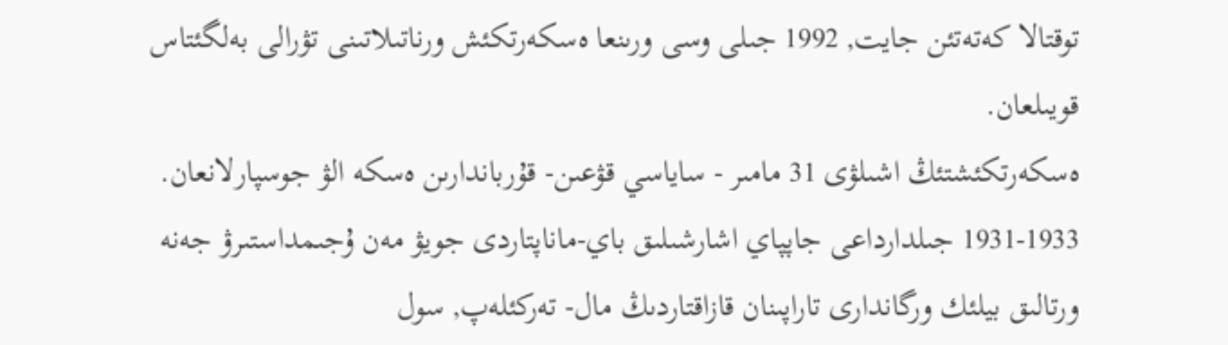توقتالا كەتەتئن جايت, 1992 جىلى وسى ورىنعا ەسكەرتكئش ورناتىلاتىنى تۋرالى بەلگئتاس قويىلعان.
ەسكەرتكئشتئڭ اشىلۋى 31 مامىر - ساياسي قۋعىن- قۇرباندارىن ەسكە الۋ جوسپارلانعان.
1931-1933 جىلدارداعى جاپپاي اشارشىلىق باي-ماناپتاردى جويۋ مەن ۇجىمداستىرۋ جەنە ورتالىق بيلئك ورگاندارى تاراپىنان قازاقتاردىڭ مال- تەركئلەپ, سول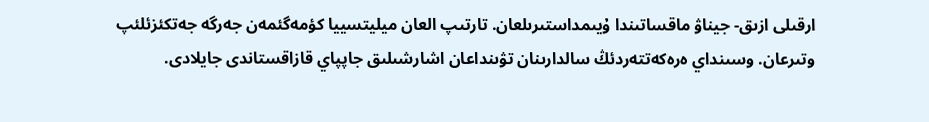ارقىلى ازىق- جيناۋ ماقساتىندا ۇيىمداستىرىلعان. تارتىپ العان ميليتسييا كؤمەگئمەن جەرگە جەتكئزئلئپ وتىرعان. وسىنداي ەرەكەتتەردئڭ سالدارىنان تۋىنداعان اشارشىلىق جاپپاي قازاقستاندى جايلادى.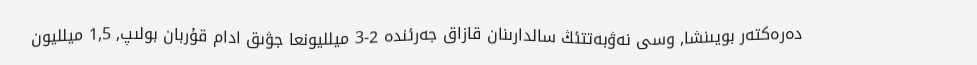دەرەكتەر بويىنشا, وسى نەۋبەتتئڭ سالدارىنان قازاق جەرئندە 2-3 ميلليونعا جۋىق ادام قۇربان بولىپ, 1,5 ميلليون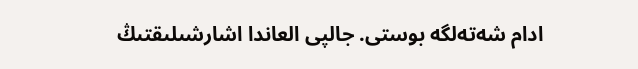ادام شەتەلگە بوستى. جالپى العاندا اشارشىلىقتىڭ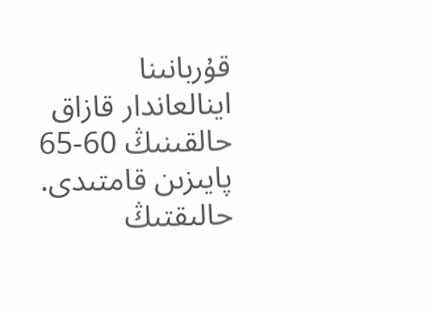قۇربانىنا اينالعاندار قازاق حالقىنىڭ 60-65 پايىزىن قامتىدى. حالىقتىڭ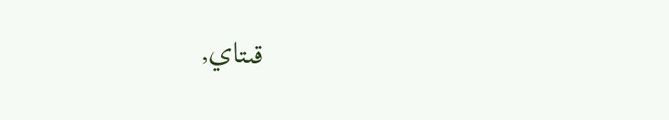قىتاي,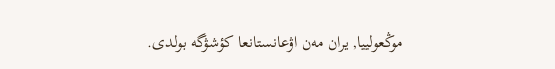موڭعولييا, يران مەن اۋعانستانعا كؤشۋگە بولدى.